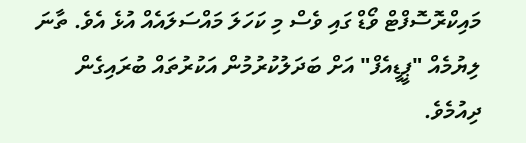މައިކްރޮސޮފްޓް ވޯޑް ގައި ވެސް މި ކަހަލަ މައްސަލައެއް އުޅެ އެވެ. ތާނަ ލިޔުމެއް "ޕީޑީއެފް" އަށް ބަދަލުކުރުމުން އަކުރުތައް ބުރައިގެން ދިއުމެވެ.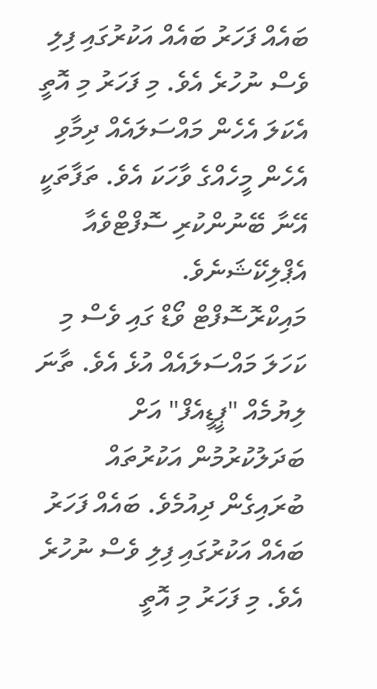ބައެއް ފަހަރު ބައެއް އަކުރުގައި ފިލި ވެސް ނުހުރެ އެވެ. މި ފަހަރު މި އޮތީ އެކަލަ އެހެން މައްސަލައެއް ދިމާވި އެހެން މީހެއްގެ ވާހަކަ އެވެ. ތަފާތަކީ އޭނާ ބޭނުންކުރި ސޮފްޓްވެއާ އެޕްލިކޭޝަނެވެ.
މައިކްރޮސޮފްޓް ވޯޑް ގައި ވެސް މި ކަހަލަ މައްސަލައެއް އުޅެ އެވެ. ތާނަ ލިޔުމެއް "ޕީޑީއެފް" އަށް ބަދަލުކުރުމުން އަކުރުތައް ބުރައިގެން ދިއުމެވެ. ބައެއް ފަހަރު ބައެއް އަކުރުގައި ފިލި ވެސް ނުހުރެ އެވެ. މި ފަހަރު މި އޮތީ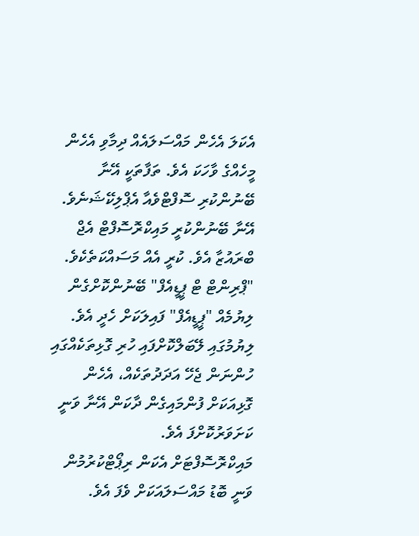އެކަލަ އެހެން މައްސަލައެއް ދިމާވި އެހެން މީހެއްގެ ވާހަކަ އެވެ. ތަފާތަކީ އޭނާ ބޭނުންކުރި ސޮފްޓްވެއާ އެޕްލިކޭޝަނެވެ.
އޭނާ ބޭނުންކުރީ މައިކްރޮސޮފްޓް އެޖް ބްރައުޒާ އެވެ. ކުރީ އެއް މަސައްކަތެކެވެ. "ޕްރިންޓް ޓް ޕީޑީއެފް" ބޭނުންކޮށްގެން ލިޔުމެއް "ޕީޑީއެފް" ފައިލަކަށް ހެދީ އެވެ. ލިޔުމުގައި ލޭބަލްކޮށްފައި ހުރި ގޮޅިތަކެއްގައި ހުންނަން ޖެހޭ އަދަދުތަކެއް، އެހެން ގޮޅިއަކަށް ފުންމައިގެން ދާކަން އޭނާ ވަނީ ކަށަވަރުކޮށްފަ އެވެ.
މައިކްރޮސޮފްޓަށް އެކަން ރިޕޯޓްކުރުމުން ވަނީ ބޮޑު މައްސަލައަކަށް ވެފަ އެވެ.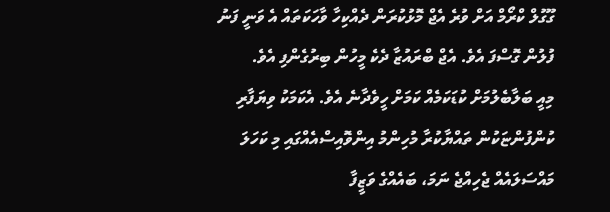ގޫގުލް ކްރޯމް އަށް ވުރެ އެޖް މޮޅުކުރަން ދެއްކިހާ ވާހަކަތައް އެ ވަނީ ފަނު ފުލުން ގޮސްފަ އެވެ. އެޖް ބްރައުޒާ ދެކެ މީހުން ބިރުގެންފި އެވެ.
މިއީ ބަލާބެލުމަށް ކުޑަކަމެއް ކަމަށް ހީވެދާނެ އެވެ. އެކަމަކު ވިޔަފާރި ކުންފުންޏަކުން ތައްޔާކުރާ މުހިންމު އިންވޮއިސްއެއްގައި މި ކަހަލަ މައްސަލައެއް ޖެހިއްޖެ ނަމަ، ބައެއްގެ ވަޒީފާ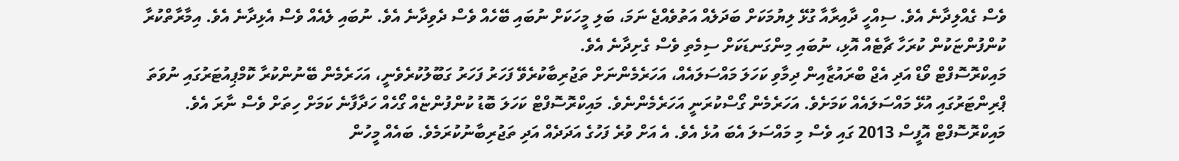ވެސް ގެއްލިދާނެ އެވެ. ސިއްހީ ދާއިރާއާ ގުޅޭ ލިޔުމަކަށް ބަދަލެއް އަތުވެއްޖެ ނަމަ، ބަލި މީހަކަށް ނުބައި ބޭހެއް ވެސް ދެވިދާނެ އެވެ. ނުބައި ލެއެއް ވެސް އެޅިދާނެ އެވެ. އިމާރާތްކުރާ ކުންފުންޏަކުން ކުރަހާ ޗާޓެއް އޮޅި، ނުބައި މިންގަނޑަކަށް ސިމެތި ވެސް ގެށިދާނެ އެވެ.
މައިކްރޮސޮފްޓް ވޯޑް އަދި އެޖް ބްރައުޒާއިން ދިމާވި ކަހަލަ މައްސަލައެއް، އަހަރެމެންނަށް ތަޖުރިބާކުރެވޭ ފަހަރު ފަހަރު ގަބޫލުކުރެވެނީ، އަހަރެމެން ބޭނުންކުރާ ކޮމްޕިއުޓަރުގައި ނުވަތަ ޕްރިންޓަރުގައި އުޅޭ މައްސަލައެއް ކަމަށެވެ. އަހަރެމެން ގޯސްކުރަނީ އަހަރެމެންނެވެ. މައިކްރޮސޮފްޓް ކަހަލަ ބޮޑު ކުންފުންޏެއް ގޯހެއް ހަދާފާނެ ކަމަށް ހިތަށް ވެސް ނާރަ އެވެ.
މައިކްރޮސޮފްޓް އޮފީސް 2013 ގައި ވެސް މި މައްސަލަ އެބަ އުޅެ އެވެ. އެ އަށް ވުރެ ފަހުގެ އަދަދެއް އަދި ތަޖުރިބާނުކުރަމެވެ. ބައެއް މީހުން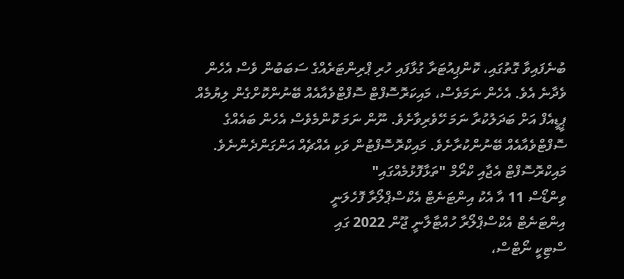ބުނެފައިވާ ގޮތުގައި، ކޮންޕިއުޓަރާ ގުޅާފައި ހުރި ޕްރިންޓަރެއްގެ ސަބަބުން ވެސް އެހެން ވެދާނެ އެވެ. އެހެން ނަމަވެސް، މައިކަރޮސޮފްޓް ސޮފްޓްވެއާއެއް ބޭނުންކޮށްގެން ލިޔުމެއް ޕީޑީއެފް އަށް ބަދަލުކުރާ ނަމަ ހޭވެރިވާށެވެ. ނޫން ނަމަ ކޮންމެވެސް އެހެން ބައެއްގެ ސޮފްޓްވެއާއެއް ބޭނުންކުރާށެވެ. މައިކްރޮސޮފްޓުން ވަކި އެއްޗެއް އަންގަންދެންނެވެ.
މައިކްރޮސޮފްޓް އެޖާއި ކްރޯމް "ތަޅާފޮޅުމެއްގައި"
ވިންޑޯސް 11 އާ އެކު އިންޓަނެޓް އެކްސްޕްލޯރާ ފޮހެލަނީ
އިންޓަނެޓް އެކްސްޕްލޯރާ ހުއްޓާލާނީ ޖޫން 2022 ގައި
ސްޓިކީ ނޯޓްސް،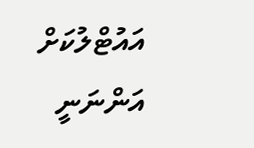އައުޓްލުކަށް އަންނަނީ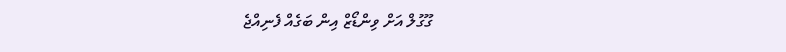ގޫގުލް އަށް ވިންޑޯޒް އިން ބަގެއް ފެނިއްޖެ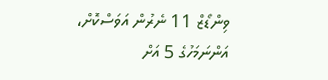ވިންޑޯޒް 11 ނެރުން އަވަސްކޮށް، އަންނަމަހުގެ 5 އަށް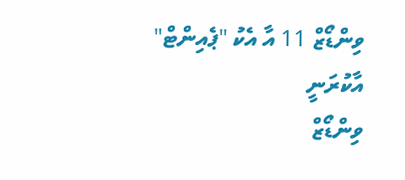ވިންޑޯޒް 11 އާ އެކު "ޕެއިންޓް" އާކުރަނީ
ވިންޑޯޒް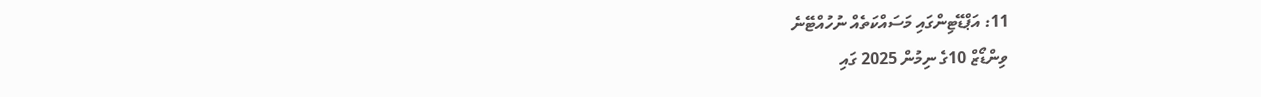11: އަޕްޑޭޓިންގައި މަސައްކަތެއް ނުހުއްޓޭނެ
ވިންޑޯޒް 10ގެ ނިމުން 2025 ގައި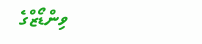ވިންޑޯޒްގެ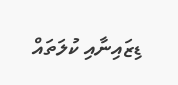ޑިޒައިނާއި ކުލަތައް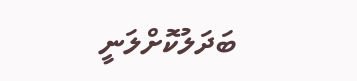ބަދަލުކޮށްލަނީ